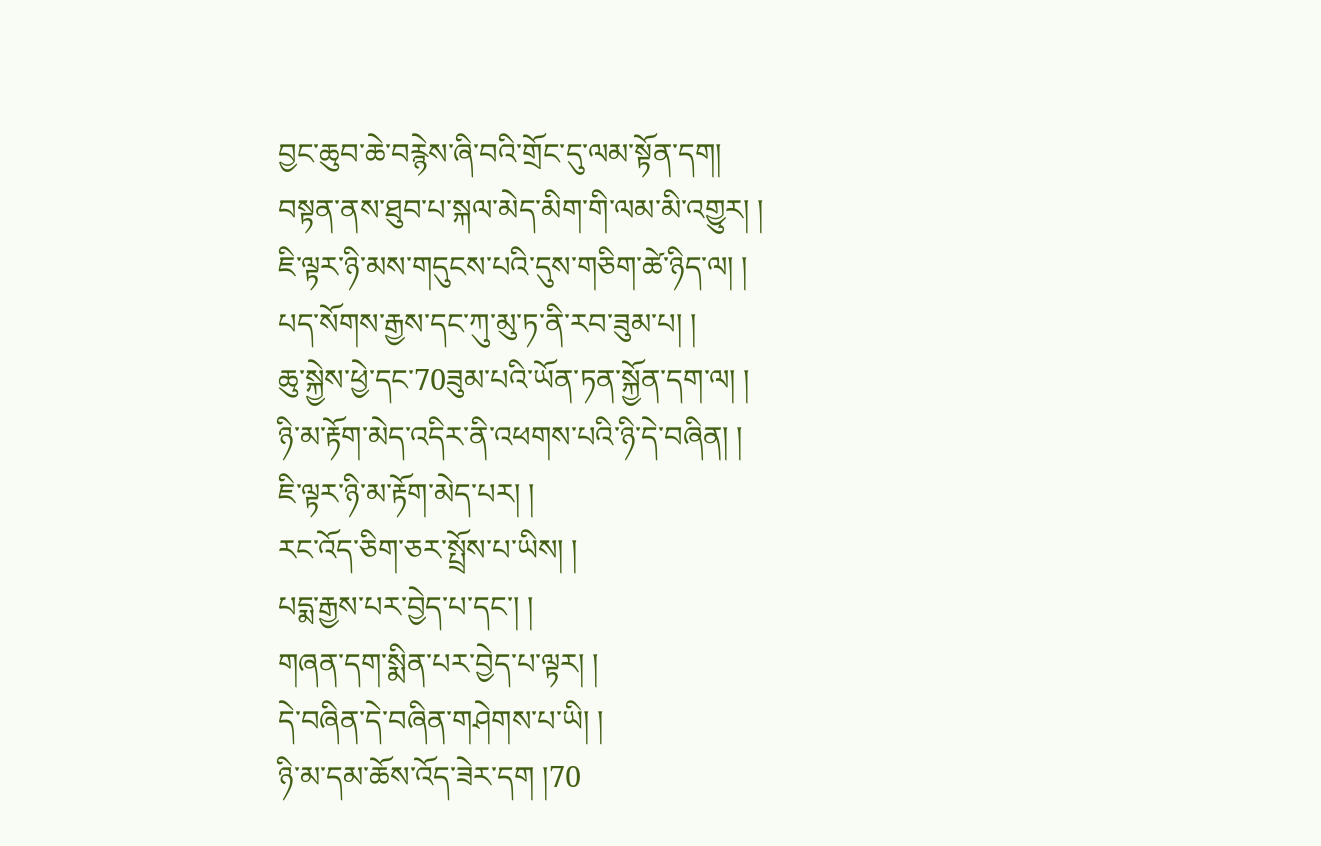བྱང་ཆུབ་ཆེ་བརྙེས་ཞི་བའི་གྲོང་དུ་ལམ་སྟོན་དག།
བསྟན་ནས་ཐུབ་པ་སྐལ་མེད་མིག་གི་ལམ་མི་འགྱུར། །
ཇི་ལྟར་ཉི་མས་གདུངས་པའི་དུས་གཅིག་ཚེ་ཉིད་ལ། །
པད་སོགས་རྒྱས་དང་ཀུ་མུ་ཏ་ནི་རབ་ཟུམ་པ། །
ཆུ་སྐྱེས་ཕྱེ་དང་70ཟུམ་པའི་ཡོན་ཏན་སྐྱོན་དག་ལ། །
ཉི་མ་རྟོག་མེད་འདིར་ནི་འཕགས་པའི་ཉི་དེ་བཞིན། །
ཇི་ལྟར་ཉི་མ་རྟོག་མེད་པར། །
རང་འོད་ཅིག་ཅར་སྤྲོས་པ་ཡིས། །
པདྨ་རྒྱས་པར་བྱེད་པ་དང་། །
གཞན་དག་སྨིན་པར་བྱེད་པ་ལྟར། །
དེ་བཞིན་དེ་བཞིན་གཤེགས་པ་ཡི། །
ཉི་མ་དམ་ཆོས་འོད་ཟེར་དག །70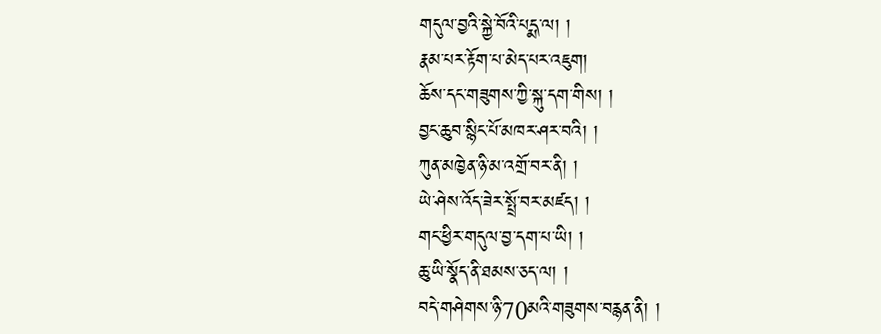གདུལ་བྱའི་སྐྱེ་བོའི་པདྨ་ལ། །
རྣམ་པར་རྟོག་པ་མེད་པར་འཇུག།
ཆོས་དང་གཟུགས་ཀྱི་སྐུ་དག་གིས། །
བྱང་ཆུབ་སྙིང་པོ་མཁར་ཤར་བའི། །
ཀུན་མཁྱེན་ཉི་མ་འགྲོ་བར་ནི། །
ཡེ་ཤེས་འོད་ཟེར་སྤྲོ་བར་མཛད། །
གང་ཕྱིར་གདུལ་བྱ་དག་པ་ཡི། །
ཆུ་ཡི་སྣོད་ནི་ཐམས་ཅད་ལ། །
བདེ་གཤེགས་ཉི་70མའི་གཟུགས་བརྙན་ནི། །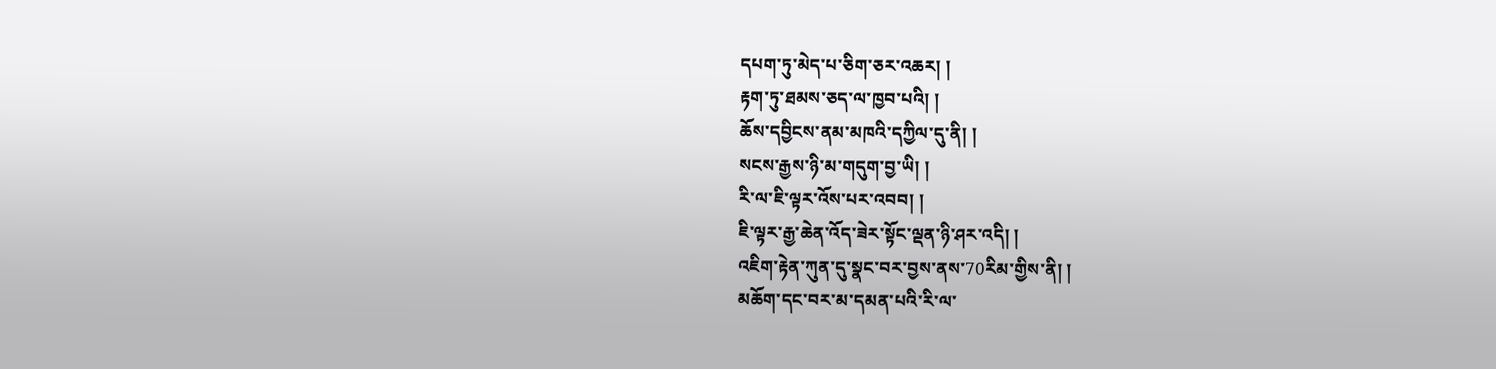དཔག་ཏུ་མེད་པ་ཅིག་ཅར་འཆར། །
རྟག་ཏུ་ཐམས་ཅད་ལ་ཁྱབ་པའི། །
ཆོས་དབྱིངས་ནམ་མཁའི་དཀྱིལ་དུ་ནི། །
སངས་རྒྱས་ཉི་མ་གདུག་བྱ་ཡི། །
རི་ལ་ཇི་ལྟར་འོས་པར་འབབ། །
ཇི་ལྟར་རྒྱ་ཆེན་འོད་ཟེར་སྟོང་ལྡན་ཉི་ཤར་འདི། །
འཇིག་རྟེན་ཀུན་དུ་སྣང་བར་བྱས་ནས་70རིམ་གྱིས་ནི། །
མཆོག་དང་བར་མ་དམན་པའི་རི་ལ་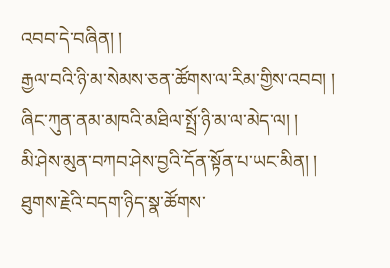འབབ་དེ་བཞིན། །
རྒྱལ་བའི་ཉི་མ་སེམས་ཅན་ཚོགས་ལ་རིམ་གྱིས་འབབ། །
ཞིང་ཀུན་ནམ་མཁའི་མཐིལ་སྤྲོ་ཉི་མ་ལ་མེད་ལ། །
མི་ཤེས་མུན་བཀབ་ཤེས་བྱའི་དོན་སྟོན་པ་ཡང་མིན། །
ཐུགས་རྗེའི་བདག་ཉིད་སྣ་ཚོགས་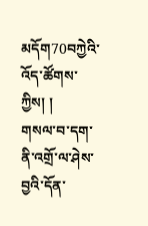མདོག70བཀྱེའི་འོད་ཚོགས་ཀྱིས། །
གསལ་བ་དག་ནི་འགྲོ་ལ་ཤེས་བྱའི་དོན་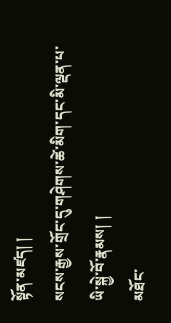སྟོན་མཛད། །
སངས་རྒྱས་གྲོང་དུ་གཤེགས་ཚེ་མིག་དང་མི་ལྡན་པ་ཡི་སྐྱེ་བོ་རྣམས། །
མཐོང་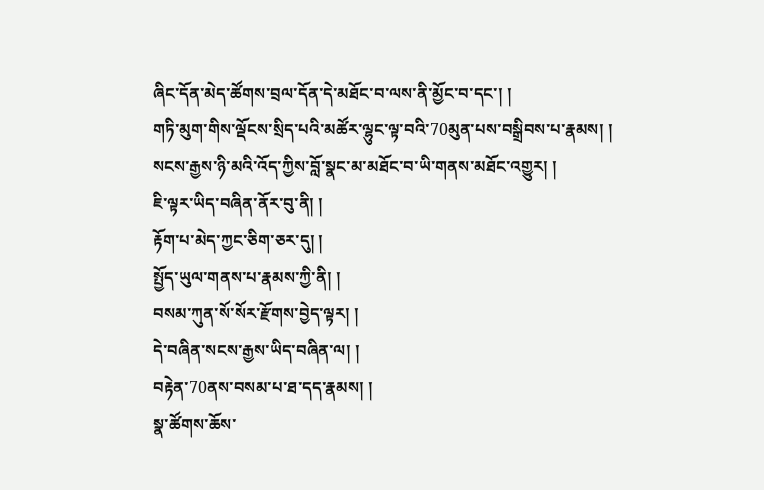ཞིང་དོན་མེད་ཚོགས་བྲལ་དོན་དེ་མཐོང་བ་ལས་ནི་མྱོང་བ་དང་། །
གཏི་མུག་གིས་ལྡོངས་སྲིད་པའི་མཚོར་ལྷུང་ལྟ་བའི་70མུན་པས་བསྒྲིབས་པ་རྣམས། །
སངས་རྒྱས་ཉི་མའི་འོད་ཀྱིས་བློ་སྣང་མ་མཐོང་བ་ཡི་གནས་མཐོང་འགྱུར། །
ཇི་ལྟར་ཡིད་བཞིན་ནོར་བུ་ནི། །
རྟོག་པ་མེད་ཀྱང་ཅིག་ཅར་དུ། །
སྤྱོད་ཡུལ་གནས་པ་རྣམས་ཀྱི་ནི། །
བསམ་ཀུན་སོ་སོར་རྫོགས་བྱེད་ལྟར། །
དེ་བཞིན་སངས་རྒྱས་ཡིད་བཞིན་ལ། །
བརྟེན་70ནས་བསམ་པ་ཐ་དད་རྣམས། །
སྣ་ཚོགས་ཆོས་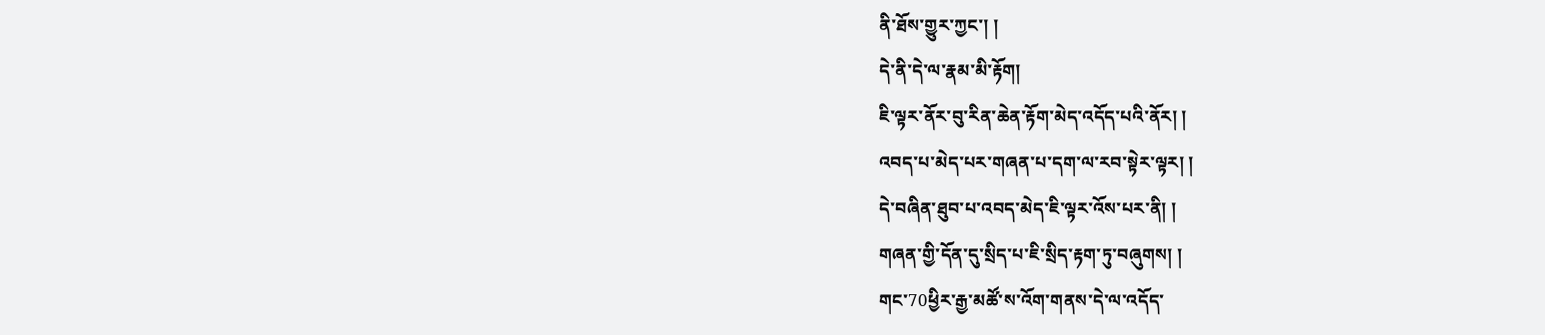ནི་ཐོས་གྱུར་ཀྱང་། །
དེ་ནི་དེ་ལ་རྣམ་མི་རྟོག།
ཇི་ལྟར་ནོར་བུ་རིན་ཆེན་རྟོག་མེད་འདོད་པའི་ནོར། །
འབད་པ་མེད་པར་གཞན་པ་དག་ལ་རབ་སྟེར་ལྟར། །
དེ་བཞིན་ཐུབ་པ་འབད་མེད་ཇི་ལྟར་འོས་པར་ནི། །
གཞན་གྱི་དོན་དུ་སྲིད་པ་ཇི་སྲིད་རྟག་ཏུ་བཞུགས། །
གང་70ཕྱིར་རྒྱ་མཚོ་ས་འོག་གནས་དེ་ལ་འདོད་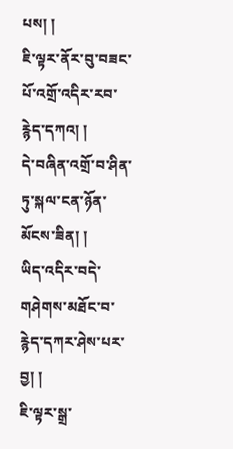པས། །
ཇི་ལྟར་ནོར་བུ་བཟང་པོ་འགྲོ་འདིར་རབ་རྙེད་དཀའ། །
དེ་བཞིན་འགྲོ་བ་ཤིན་ཏུ་སྐལ་ངན་ཉོན་མོངས་ཟིན། །
ཡིད་འདིར་བདེ་གཤེགས་མཐོང་བ་རྙེད་དཀར་ཤེས་པར་བྱ། །
ཇི་ལྟར་སྒྲ་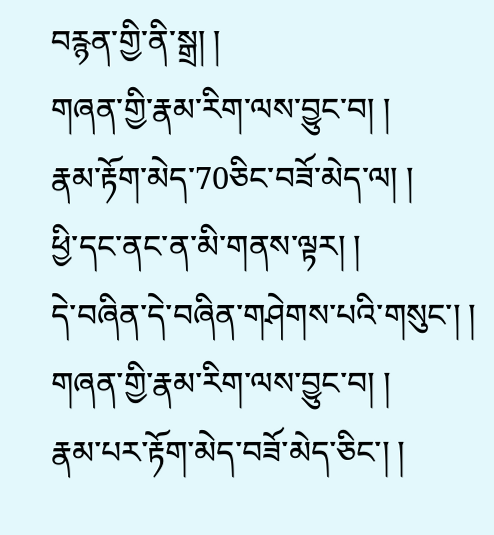བརྙན་གྱི་ནི་སྒྲ། །
གཞན་གྱི་རྣམ་རིག་ལས་བྱུང་བ། །
རྣམ་རྟོག་མེད་70ཅིང་བཟོ་མེད་ལ། །
ཕྱི་དང་ནང་ན་མི་གནས་ལྟར། །
དེ་བཞིན་དེ་བཞིན་གཤེགས་པའི་གསུང་། །
གཞན་གྱི་རྣམ་རིག་ལས་བྱུང་བ། །
རྣམ་པར་རྟོག་མེད་བཟོ་མེད་ཅིང་། །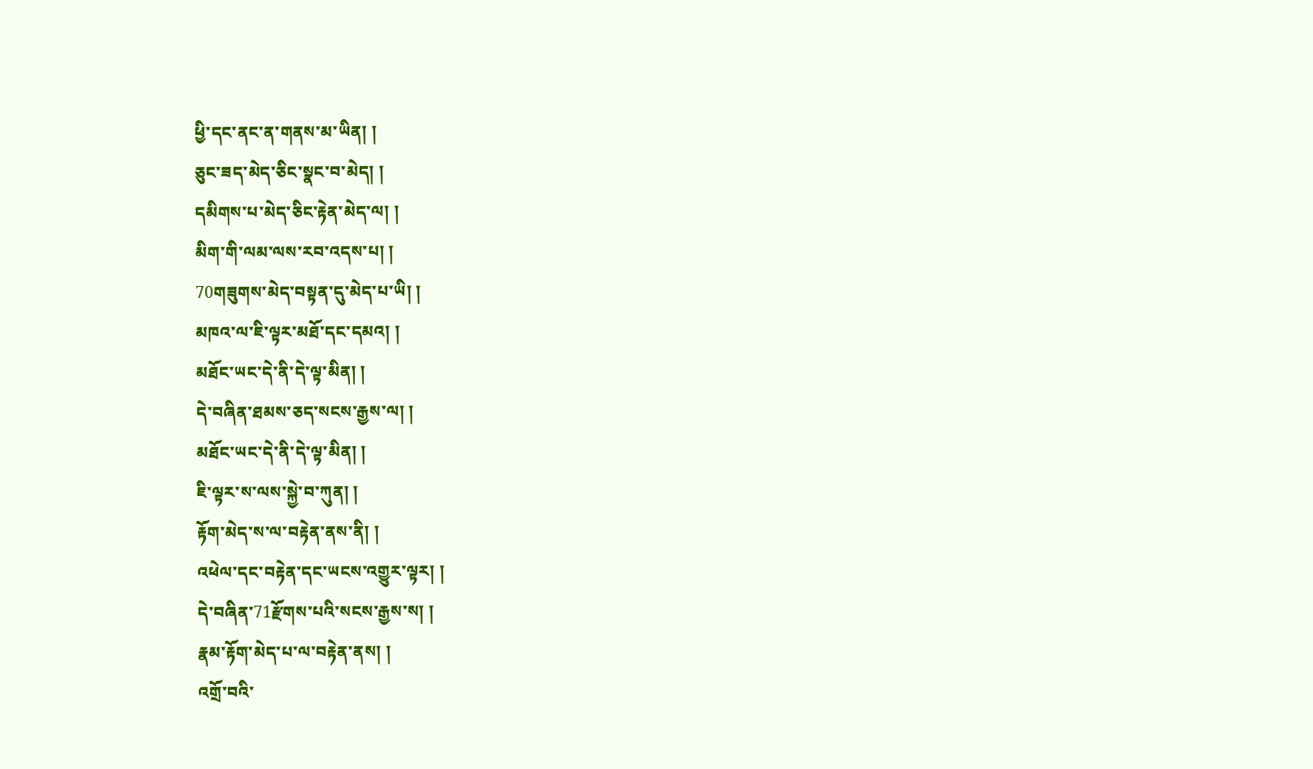ཕྱི་དང་ནང་ན་གནས་མ་ཡིན། །
ཅུང་ཟད་མེད་ཅིང་སྣང་བ་མེད། །
དམིགས་པ་མེད་ཅིང་རྟེན་མེད་ལ། །
མིག་གི་ལམ་ལས་རབ་འདས་པ། །
70གཟུགས་མེད་བསྟན་དུ་མེད་པ་ཡི། །
མཁའ་ལ་ཇི་ལྟར་མཐོ་དང་དམའ། །
མཐོང་ཡང་དེ་ནི་དེ་ལྟ་མིན། །
དེ་བཞིན་ཐམས་ཅད་སངས་རྒྱས་ལ། །
མཐོང་ཡང་དེ་ནི་དེ་ལྟ་མིན། །
ཇི་ལྟར་ས་ལས་སྐྱེ་བ་ཀུན། །
རྟོག་མེད་ས་ལ་བརྟེན་ནས་ནི། །
འཕེལ་དང་བརྟེན་དང་ཡངས་འགྱུར་ལྟར། །
དེ་བཞིན་71རྫོགས་པའི་སངས་རྒྱས་ས། །
རྣམ་རྟོག་མེད་པ་ལ་བརྟེན་ནས། །
འགྲོ་བའི་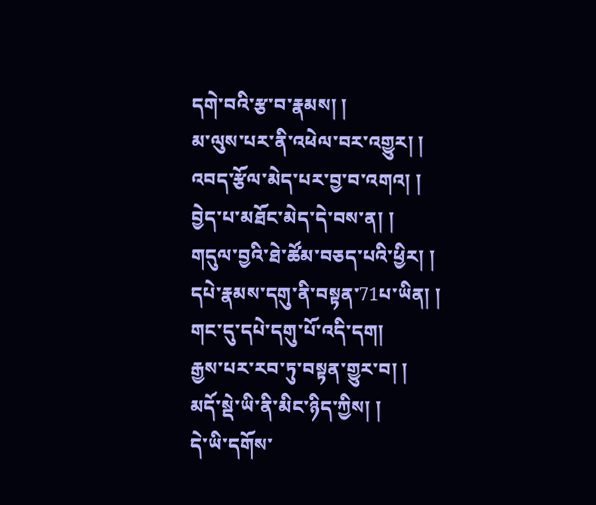དགེ་བའི་རྩ་བ་རྣམས། །
མ་ལུས་པར་ནི་འཕེལ་བར་འགྱུར། །
འབད་རྩོལ་མེད་པར་བྱ་བ་འགའ། །
བྱེད་པ་མཐོང་མེད་དེ་བས་ན། །
གདུལ་བྱའི་ཐེ་ཚོམ་བཅད་པའི་ཕྱིར། །
དཔེ་རྣམས་དགུ་ནི་བསྟན་71པ་ཡིན། །
གང་དུ་དཔེ་དགུ་པོ་འདི་དག།
རྒྱས་པར་རབ་ཏུ་བསྟན་གྱུར་བ། །
མདོ་སྡེ་ཡི་ནི་མིང་ཉིད་ཀྱིས། །
དེ་ཡི་དགོས་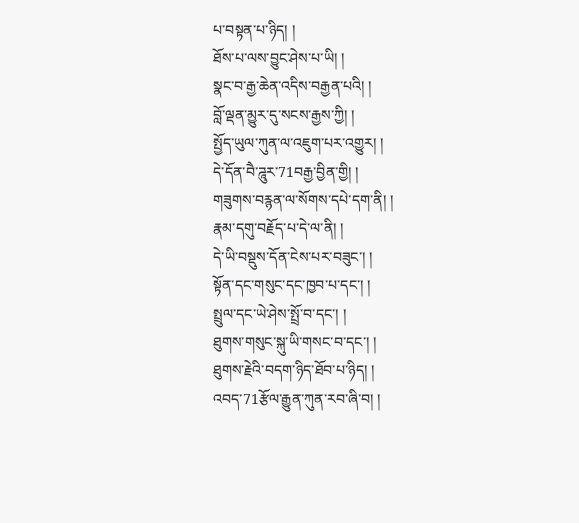པ་བསྟན་པ་ཉིད། །
ཐོས་པ་ལས་བྱུང་ཤེས་པ་ཡི། །
སྣང་བ་རྒྱ་ཆེན་འདིས་བརྒྱན་པའི། །
བློ་ལྡན་མྱུར་དུ་སངས་རྒྱས་ཀྱི། །
སྤྱོད་ཡུལ་ཀུན་ལ་འཇུག་པར་འགྱུར། །
དེ་དོན་བཻ་ཌཱུར་71བརྒྱ་བྱིན་གྱི། །
གཟུགས་བརྙན་ལ་སོགས་དཔེ་དག་ནི། །
རྣམ་དགུ་བརྗོད་པ་དེ་ལ་ནི། །
དེ་ཡི་བསྡུས་དོན་ངེས་པར་བཟུང་། །
སྟོན་དང་གསུང་དང་ཁྱབ་པ་དང་། །
སྤྲུལ་དང་ཡེ་ཤེས་སྤྲོ་བ་དང་། །
ཐུགས་གསུང་སྐུ་ཡི་གསང་བ་དང་། །
ཐུགས་རྗེའི་བདག་ཉིད་ཐོབ་པ་ཉིད། །
འབད་71རྩོལ་རྒྱུན་ཀུན་རབ་ཞི་བ། །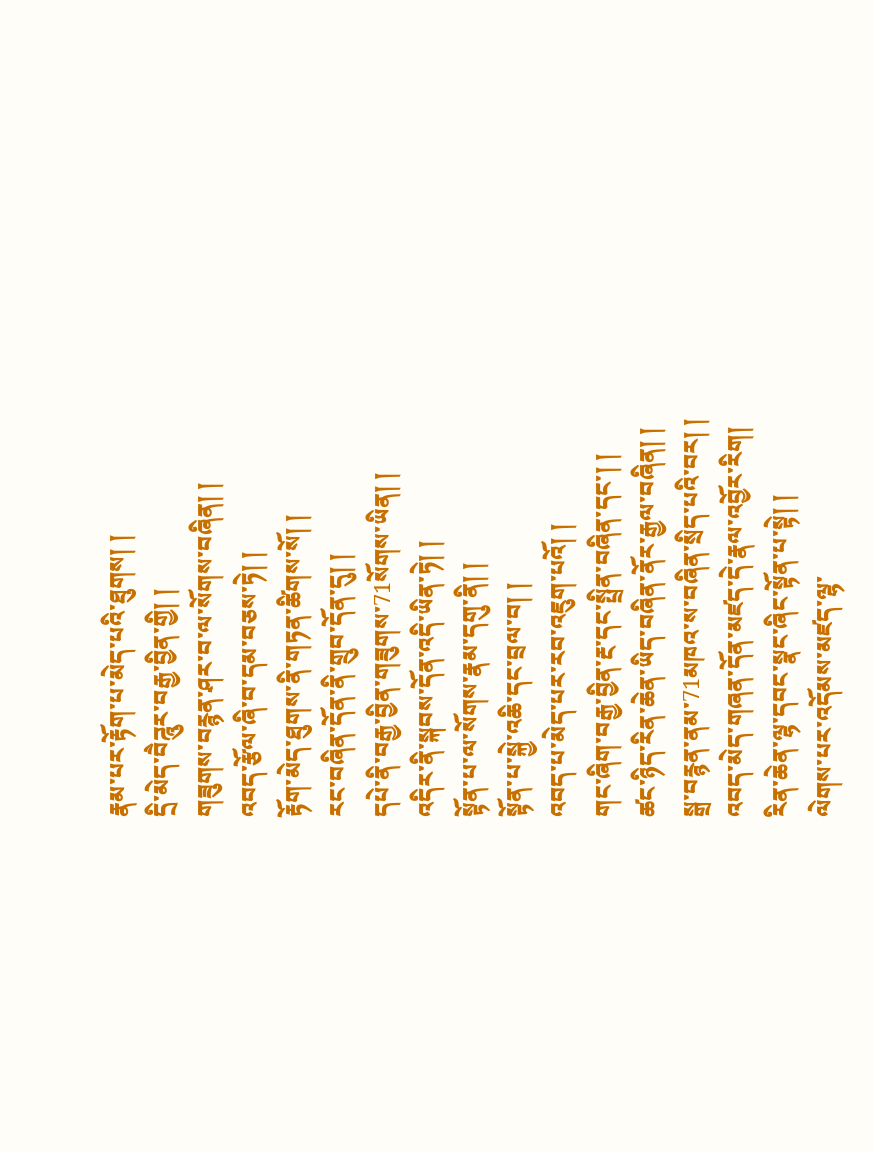རྣམ་པར་རྟོག་པ་མེད་པའི་ཐུགས། །
དྲི་མེད་བཻཌཱུར་བརྒྱ་བྱིན་གྱི། །
གཟུགས་བརྙན་ཤར་བ་ལ་སོགས་བཞིན། །
འབད་རྩོལ་ཞི་བ་དམ་བཅས་ཏེ། །
རྟོག་མེད་ཐུགས་ནི་གཏན་ཚིགས་སོ། །
རང་བཞིན་དོན་ནི་གྲུབ་དོན་དུ། །
དཔེ་ནི་བརྒྱ་བྱིན་གཟུགས་71སོགས་ཡིན། །
འདིར་ནི་སྐབས་དོན་འདི་ཡིན་ཏེ། །
སྟོན་པ་ལ་སོགས་རྣམ་དགུ་ནི། །
སྟོན་པ་སྐྱེ་འཆི་དང་བྲལ་བ། །
འབད་པ་མེད་པར་རབ་འཇུག་པའོ། །
གང་ཞིག་བརྒྱ་བྱིན་རྔ་དང་སྤྲིན་བཞིན་དང་། །
ཚང་ཉིད་རིན་ཆེན་ཡིད་བཞིན་ནོར་རྒྱལ་བཞིན། །
སྒྲ་བརྙན་ནམ་71མཁའ་ས་བཞིན་སྲིད་པའི་བར། །
འབད་མེད་གཞན་དོན་མཛད་དེ་རྣལ་འབྱོར་རིག།
རིན་ཆེན་ལྷ་དབང་སྣང་ཞིང་སྟོན་པ་སྟེ། །
ལེགས་པར་འདོམས་མཛད་ལྷ་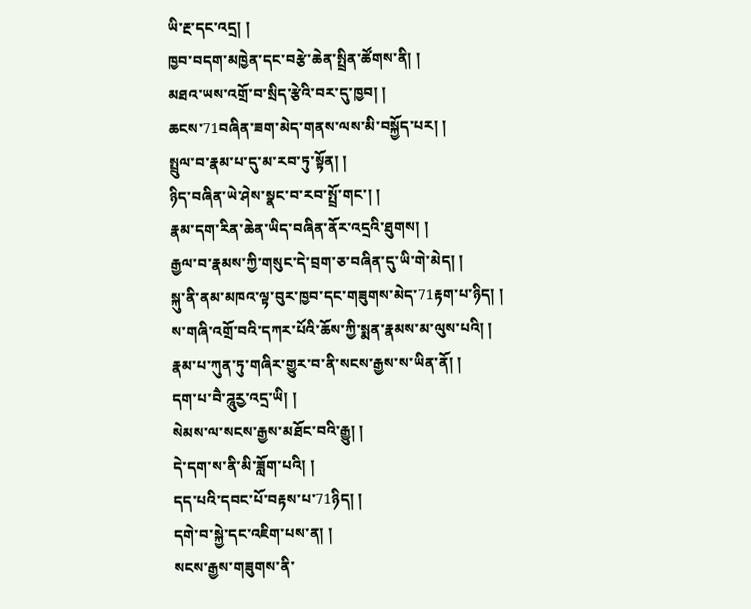ཡི་རྔ་དང་འདྲ། །
ཁྱབ་བདག་མཁྱེན་དང་བརྩེ་ཆེན་སྤྲིན་ཚོགས་ནི། །
མཐའ་ཡས་འགྲོ་བ་སྲིད་རྩེའི་བར་དུ་ཁྱབ། །
ཆངས་71བཞིན་ཟག་མེད་གནས་ལས་མི་བསྐྱོད་པར། །
སྤྲུལ་བ་རྣམ་པ་དུ་མ་རབ་ཏུ་སྟོན། །
ཉིད་བཞིན་ཡེ་ཤེས་སྣང་བ་རབ་སྤྲོ་གང་། །
རྣམ་དག་རིན་ཆེན་ཡིད་བཞིན་ནོར་འདྲའི་ཐུགས། །
རྒྱལ་བ་རྣམས་ཀྱི་གསུང་དེ་བྲག་ཅ་བཞིན་དུ་ཡི་གེ་མེད། །
སྐུ་ནི་ནམ་མཁའ་ལྟ་བུར་ཁྱབ་དང་གཟུགས་མེད་71རྟག་པ་ཉིད། །
ས་གཞི་འགྲོ་བའི་དཀར་པོའི་ཆོས་ཀྱི་སྨན་རྣམས་མ་ལུས་པའི། །
རྣམ་པ་ཀུན་ཏུ་གཞིར་གྱུར་བ་ནི་སངས་རྒྱས་ས་ཡིན་ནོ། །
དག་པ་བཻ་ཌཱུརྱ་འདྲ་ཡི། །
སེམས་ལ་སངས་རྒྱས་མཐོང་བའི་རྒྱུ། །
དེ་དག་ས་ནི་མི་ཟློག་པའི། །
དད་པའི་དབང་པོ་བརྟས་པ་71ཉིད། །
དགེ་བ་སྐྱེ་དང་འཇིག་པས་ན། །
སངས་རྒྱས་གཟུགས་ནི་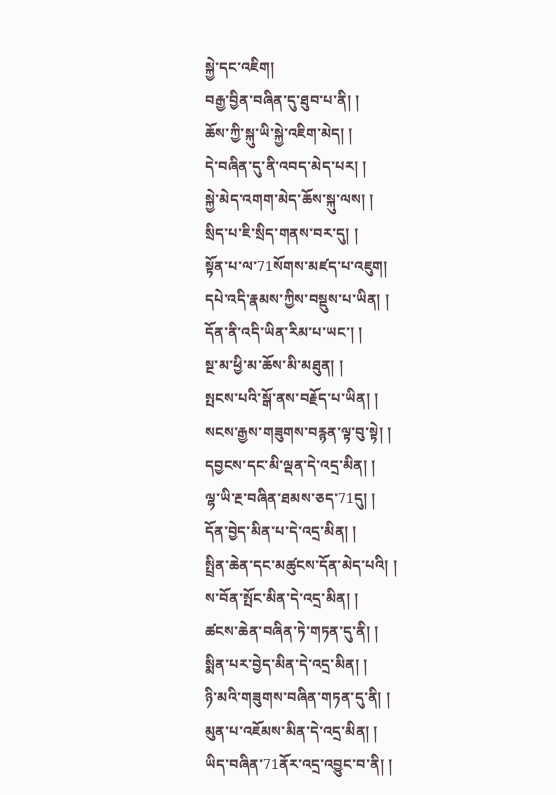སྐྱེ་དང་འཇིག།
བརྒྱ་བྱིན་བཞིན་དུ་ཐུབ་པ་ནི། །
ཆོས་ཀྱི་སྐུ་ཡི་སྐྱེ་འཇིག་མེད། །
དེ་བཞིན་དུ་ནི་འབད་མེད་པར། །
སྐྱེ་མེད་འགག་མེད་ཆོས་སྐུ་ལས། །
སྲིད་པ་ཇི་སྲིད་གནས་བར་དུ། །
སྟོན་པ་ལ་71སོགས་མཛད་པ་འཇུག།
དཔེ་འདི་རྣམས་ཀྱིས་བསྡུས་པ་ཡིན། །
དོན་ནི་འདི་ཡིན་རིམ་པ་ཡང་། །
སྔ་མ་ཕྱི་མ་ཆོས་མི་མཐུན། །
སྤངས་པའི་སྒོ་ནས་བརྗོད་པ་ཡིན། །
སངས་རྒྱས་གཟུགས་བརྙན་ལྟ་བུ་སྟེ། །
དབྱངས་དང་མི་ལྡན་དེ་འདྲ་མིན། །
ལྷ་ཡི་རྔ་བཞིན་ཐམས་ཅད་71དུ། །
དོན་བྱེད་མིན་པ་དེ་འདྲ་མིན། །
སྤྲིན་ཆེན་དང་མཚུངས་དོན་མེད་པའི། །
ས་བོན་སྤོང་མིན་དེ་འདྲ་མིན། །
ཚངས་ཆེན་བཞིན་ཏེ་གཏན་དུ་ནི། །
སྨིན་པར་བྱེད་མིན་དེ་འདྲ་མིན། །
ཉི་མའི་གཟུགས་བཞིན་གཏན་དུ་ནི། །
མུན་པ་འཇོམས་མིན་དེ་འདྲ་མིན། །
ཡིད་བཞིན་71ནོར་འདྲ་འབྱུང་བ་ནི། །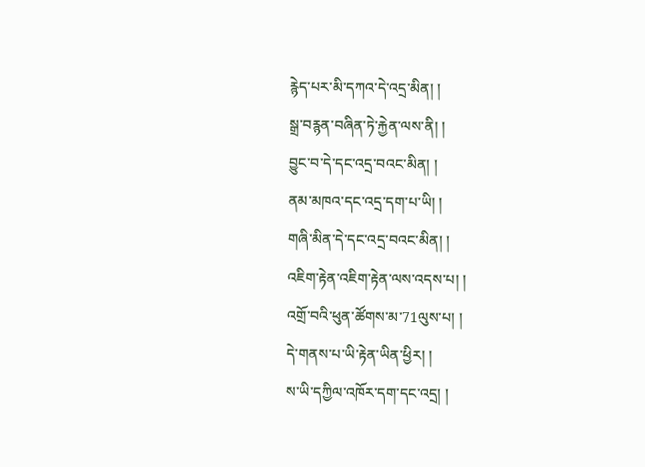རྙེད་པར་མི་དཀའ་དེ་འདྲ་མིན། །
སྒྲ་བརྙན་བཞིན་ཏེ་རྐྱེན་ལས་ནི། །
བྱུང་བ་དེ་དང་འདྲ་བའང་མིན། །
ནམ་མཁའ་དང་འདྲ་དག་པ་ཡི། །
གཞི་མིན་དེ་དང་འདྲ་བའང་མིན། །
འཇིག་རྟེན་འཇིག་རྟེན་ལས་འདས་པ། །
འགྲོ་བའི་ཕུན་ཚོགས་མ་71ལུས་པ། །
དེ་གནས་པ་ཡི་རྟེན་ཡིན་ཕྱིར། །
ས་ཡི་དཀྱིལ་འཁོར་དག་དང་འདྲ། །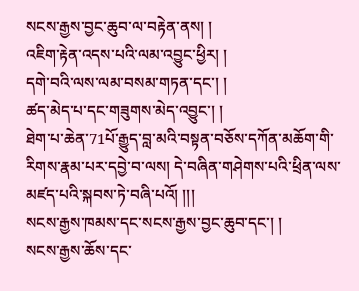སངས་རྒྱས་བྱང་ཆུབ་ལ་བརྟེན་ནས། །
འཇིག་རྟེན་འདས་པའི་ལམ་འབྱུང་ཕྱིར། །
དགེ་བའི་ལས་ལམ་བསམ་གཏན་དང་། །
ཚད་མེད་པ་དང་གཟུགས་མེད་འབྱུང་། །
ཐེག་པ་ཆེན་71པོ་རྒྱུད་བླ་མའི་བསྟན་བཅོས་དཀོན་མཆོག་གི་རིགས་རྣམ་པར་དབྱེ་བ་ལས། དེ་བཞིན་གཤེགས་པའི་ཕྲིན་ལས་མཛད་པའི་སྐབས་ཏེ་བཞི་པའོ། །།།
སངས་རྒྱས་ཁམས་དང་སངས་རྒྱས་བྱང་ཆུབ་དང་། །
སངས་རྒྱས་ཆོས་དང་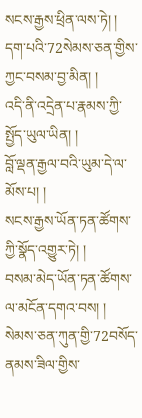སངས་རྒྱས་ཕྲིན་ལས་ཏེ། །
དག་པའི་72སེམས་ཅན་གྱིས་ཀྱང་བསམ་བྱ་མིན། །
འདི་ནི་འདྲེན་པ་རྣམས་ཀྱི་སྤྱོད་ཡུལ་ཡིན། །
བློ་ལྡན་རྒྱལ་བའི་ཡུམ་དེ་ལ་མོས་པ། །
སངས་རྒྱས་ཡོན་ཏན་ཚོགས་ཀྱི་སྣོད་འགྱུར་ཏེ། །
བསམ་མེད་ཡོན་ཏན་ཚོགས་ལ་མངོན་དགའ་བས། །
སེམས་ཅན་ཀུན་གྱི་72བསོད་ནམས་ཟིལ་གྱིས་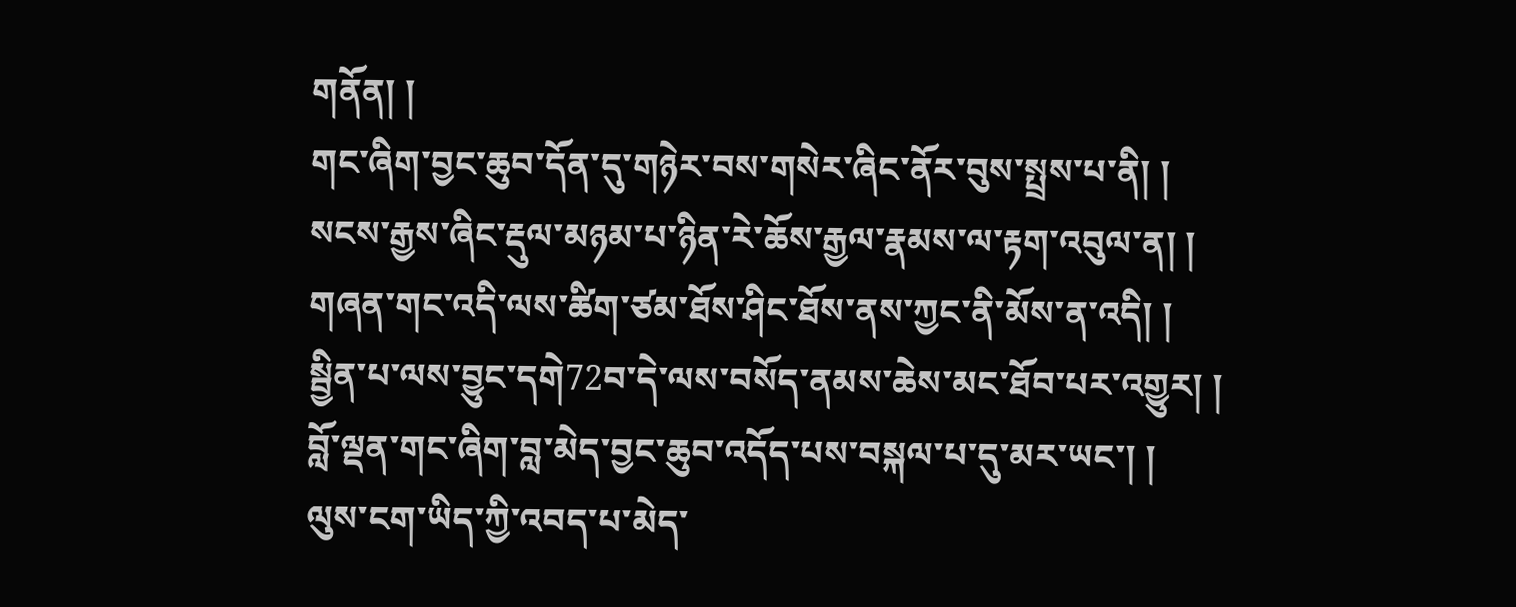གནོན། །
གང་ཞིག་བྱང་ཆུབ་དོན་དུ་གཉེར་བས་གསེར་ཞིང་ནོར་བུས་སྤྲས་པ་ནི། །
སངས་རྒྱས་ཞིང་རྡུལ་མཉམ་པ་ཉིན་རེ་ཆོས་རྒྱལ་རྣམས་ལ་རྟག་འབུལ་ན། །
གཞན་གང་འདི་ལས་ཚིག་ཙམ་ཐོས་ཤིང་ཐོས་ནས་ཀྱང་ནི་མོས་ན་འདི། །
སྦྱིན་པ་ལས་བྱུང་དགེ72བ་དེ་ལས་བསོད་ནམས་ཆེས་མང་ཐོབ་པར་འགྱུར། །
བློ་ལྡན་གང་ཞིག་བླ་མེད་བྱང་ཆུབ་འདོད་པས་བསྐལ་པ་དུ་མར་ཡང་། །
ལུས་ངག་ཡིད་ཀྱི་འབད་པ་མེད་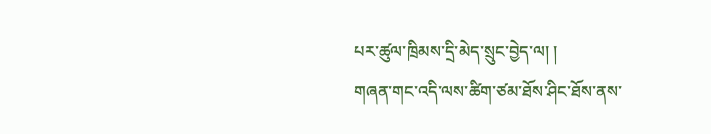པར་ཚུལ་ཁྲིམས་དྲི་མེད་སྲུང་བྱེད་ལ། །
གཞན་གང་འདི་ལས་ཚིག་ཙམ་ཐོས་ཤིང་ཐོས་ནས་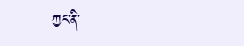ཀྱང་ནི་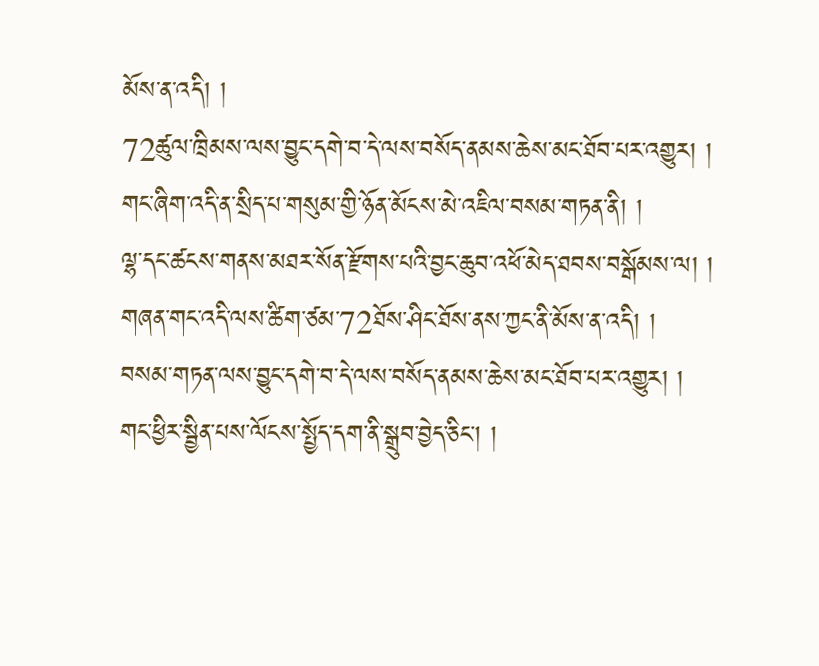མོས་ན་འདི། །
72ཚུལ་ཁྲིམས་ལས་བྱུང་དགེ་བ་དེ་ལས་བསོད་ནམས་ཆེས་མང་ཐོབ་པར་འགྱུར། །
གང་ཞིག་འདི་ན་སྲིད་པ་གསུམ་གྱི་ཉོན་མོངས་མེ་འཇིལ་བསམ་གཏན་ནི། །
ལྷ་དང་ཚངས་གནས་མཐར་སོན་རྫོགས་པའི་བྱང་ཆུབ་འཕོ་མེད་ཐབས་བསྒོམས་ལ། །
གཞན་གང་འདི་ལས་ཚིག་ཙམ་72ཐོས་ཤིང་ཐོས་ནས་ཀྱང་ནི་མོས་ན་འདི། །
བསམ་གཏན་ལས་བྱུང་དགེ་བ་དེ་ལས་བསོད་ནམས་ཆེས་མང་ཐོབ་པར་འགྱུར། །
གང་ཕྱིར་སྦྱིན་པས་ལོངས་སྤྱོད་དག་ནི་སྒྲུབ་བྱེད་ཅིང་། །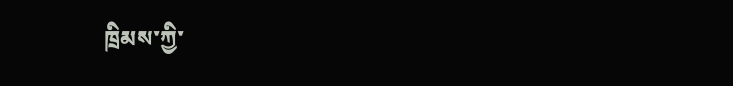ཁྲིམས་ཀྱི་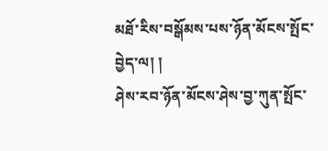མཐོ་རིས་བསྒོམས་པས་ཉོན་མོངས་སྤོང་བྱེད་ལ། །
ཤེས་རབ་ཉོན་མོངས་ཤེས་བྱ་ཀུན་སྤོང་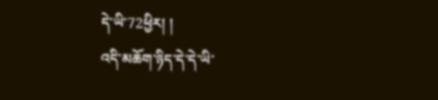དེ་ཡི་72ཕྱིར། །
འདི་མཆོག་ཉིད་དེ་དེ་ཡི་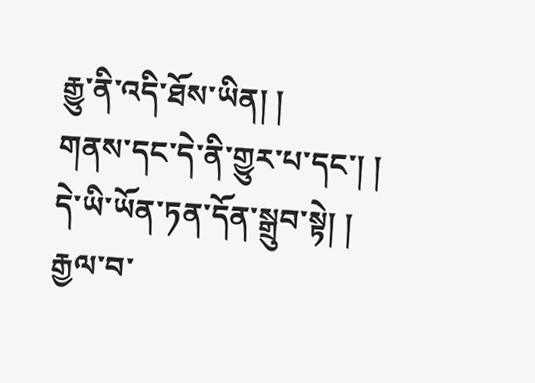རྒྱུ་ནི་འདི་ཐོས་ཡིན། །
གནས་དང་དེ་ནི་གྱུར་པ་དང་། །
དེ་ཡི་ཡོན་ཏན་དོན་སྒྲུབ་སྟེ། །
རྒྱལ་བ་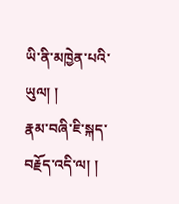ཡི་ནི་མཁྱེན་པའི་ཡུལ། །
རྣམ་བཞི་ཇི་སྐད་བརྗོད་འདི་ལ། །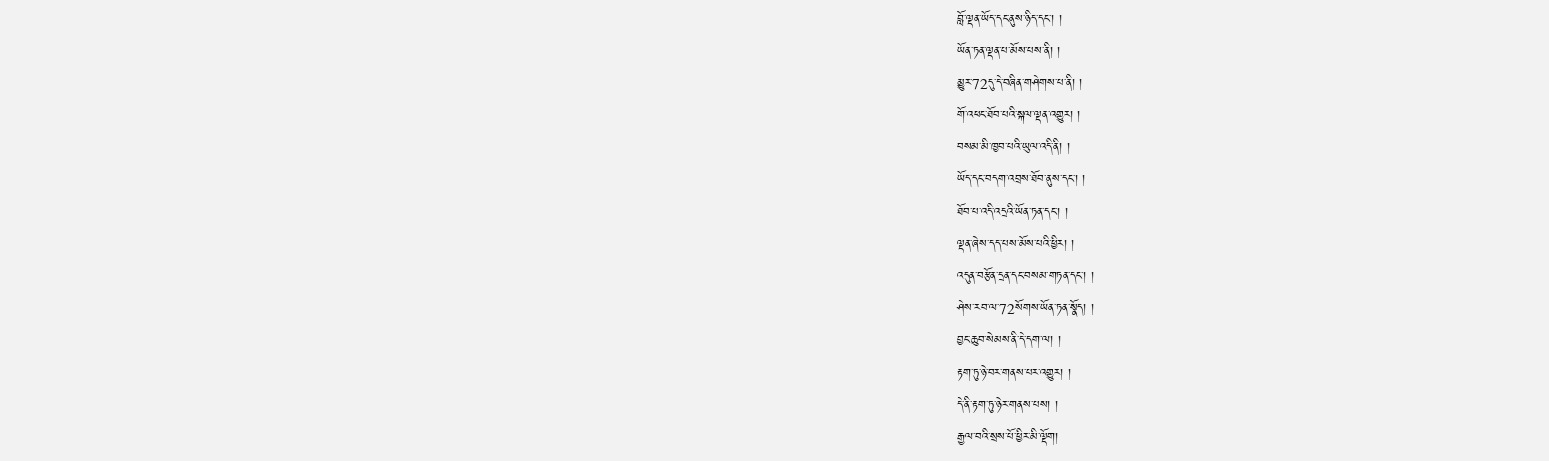བློ་ལྡན་ཡོད་དང་ནུས་ཉིད་དང་། །
ཡོན་ཏན་ལྡན་པ་མོས་པས་ནི། །
མྱུར་72དུ་དེ་བཞིན་གཤེགས་པ་ནི། །
གོ་འཕང་ཐོབ་པའི་སྐལ་ལྡན་འགྱུར། །
བསམ་མི་ཁྱབ་པའི་ཡུལ་འདི་ནི། །
ཡོད་དང་བདག་འབྲས་ཐོབ་ནུས་དང་། །
ཐོབ་པ་འདི་འདྲའི་ཡོན་ཏན་དང་། །
ལྡན་ཞེས་དད་པས་མོས་པའི་ཕྱིར། །
འདུན་བརྩོན་དྲན་དང་བསམ་གཏན་དང་། །
ཤེས་རབ་ལ་72སོགས་ཡོན་ཏན་སྣོད། །
བྱང་ཆུབ་སེམས་ནི་དེ་དག་ལ། །
རྟག་ཏུ་ཉེ་བར་གནས་པར་འགྱུར། །
དེ་ནི་རྟག་ཏུ་ཉེར་གནས་པས། །
རྒྱལ་བའི་སྲས་པོ་ཕྱིར་མི་ལྡོག།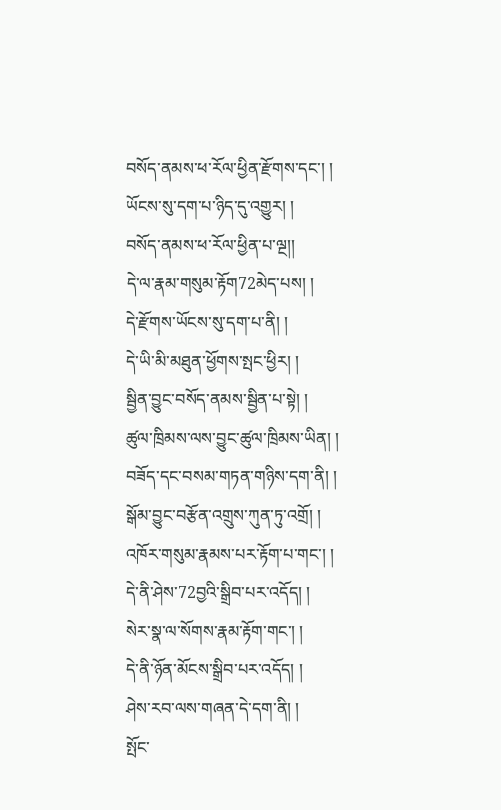བསོད་ནམས་ཕ་རོལ་ཕྱིན་རྫོགས་དང་། །
ཡོངས་སུ་དག་པ་ཉིད་དུ་འགྱུར། །
བསོད་ནམས་ཕ་རོལ་ཕྱིན་པ་ལྔ།།
དེ་ལ་རྣམ་གསུམ་རྟོག72མེད་པས། །
དེ་རྫོགས་ཡོངས་སུ་དག་པ་ནི། །
དེ་ཡི་མི་མཐུན་ཕྱོགས་སྤང་ཕྱིར། །
སྦྱིན་བྱུང་བསོད་ནམས་སྦྱིན་པ་སྟེ། །
ཚུལ་ཁྲིམས་ལས་བྱུང་ཚུལ་ཁྲིམས་ཡིན། །
བཟོད་དང་བསམ་གཏན་གཉིས་དག་ནི། །
སྒོམ་བྱུང་བརྩོན་འགྲུས་ཀུན་ཏུ་འགྲོ། །
འཁོར་གསུམ་རྣམས་པར་རྟོག་པ་གང་། །
དེ་ནི་ཤེས་72བྱའི་སྒྲིབ་པར་འདོད། །
སེར་སྣ་ལ་སོགས་རྣམ་རྟོག་གང་། །
དེ་ནི་ཉོན་མོངས་སྒྲིབ་པར་འདོད། །
ཤེས་རབ་ལས་གཞན་དེ་དག་ནི། །
སྤོང་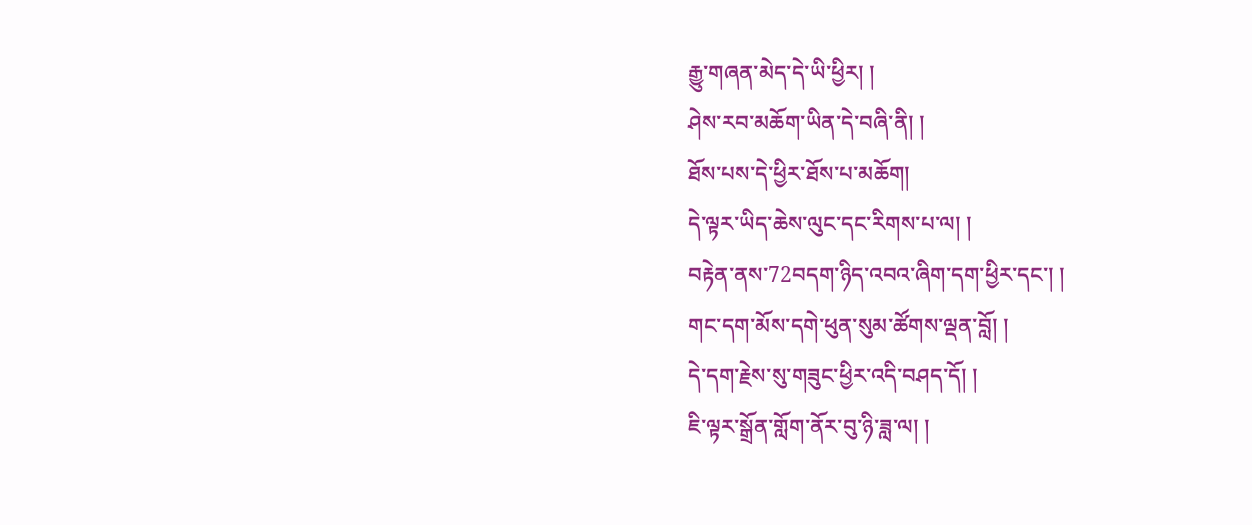རྒྱུ་གཞན་མེད་དེ་ཡི་ཕྱིར། །
ཤེས་རབ་མཆོག་ཡིན་དེ་བཞི་ནི། །
ཐོས་པས་དེ་ཕྱིར་ཐོས་པ་མཆོག།
དེ་ལྟར་ཡིད་ཆེས་ལུང་དང་རིགས་པ་ལ། །
བརྟེན་ནས་72བདག་ཉིད་འབའ་ཞིག་དག་ཕྱིར་དང་། །
གང་དག་མོས་དགེ་ཕུན་སུམ་ཚོགས་ལྡན་བློ། །
དེ་དག་རྗེས་སུ་གཟུང་ཕྱིར་འདི་བཤད་དོ། །
ཇི་ལྟར་སྒྲོན་གློག་ནོར་བུ་ཉི་ཟླ་ལ། །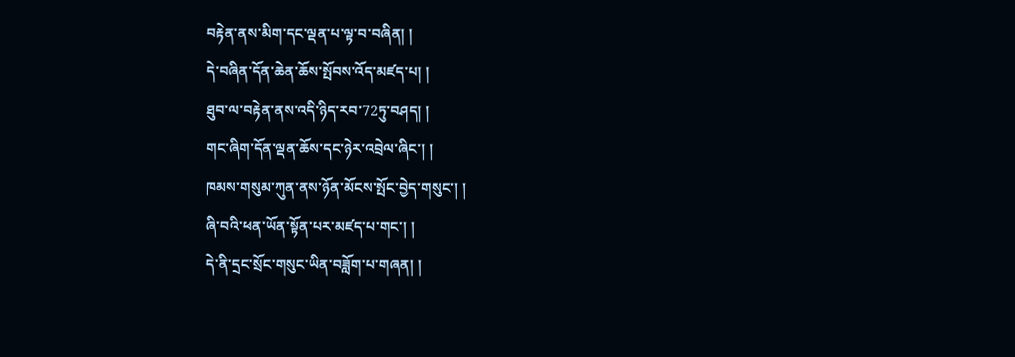བརྟེན་ནས་མིག་དང་ལྡན་པ་ལྟ་བ་བཞིན། །
དེ་བཞིན་དོན་ཆེན་ཆོས་སྤོབས་འོད་མཛད་པ། །
ཐུབ་ལ་བརྟེན་ནས་འདི་ཉིད་རབ་72ཏུ་བཤད། །
གང་ཞིག་དོན་ལྡན་ཆོས་དང་ཉེར་འབྲེལ་ཞིང་། །
ཁམས་གསུམ་ཀུན་ནས་ཉོན་མོངས་སྤོང་བྱེད་གསུང་། །
ཞི་བའི་ཕན་ཡོན་སྟོན་པར་མཛད་པ་གང་། །
དེ་ནི་དྲང་སྲོང་གསུང་ཡིན་བཟློག་པ་གཞན། །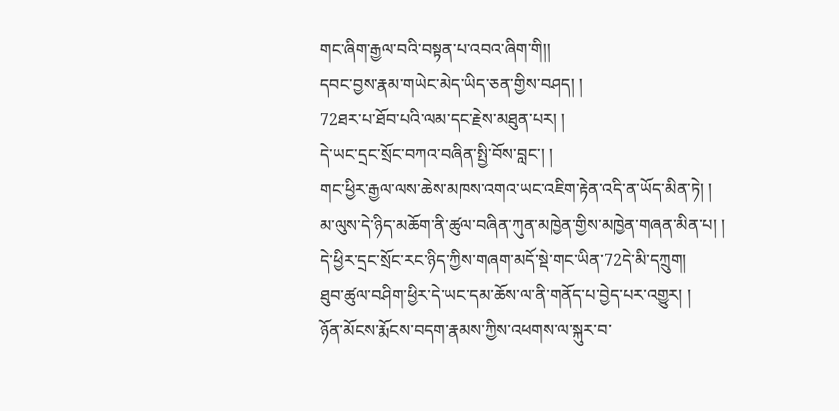གང་ཞིག་རྒྱལ་བའི་བསྟན་པ་འབའ་ཞིག་གི།།
དབང་བྱས་རྣམ་གཡེང་མེད་ཡིད་ཅན་གྱིས་བཤད། །
72ཐར་པ་ཐོབ་པའི་ལམ་དང་རྗེས་མཐུན་པར། །
དེ་ཡང་དྲང་སྲོང་བཀའ་བཞིན་སྤྱི་བོས་བླང་། །
གང་ཕྱིར་རྒྱལ་ལས་ཆེས་མཁས་འགའ་ཡང་འཇིག་རྟེན་འདི་ན་ཡོད་མིན་ཏེ། །
མ་ལུས་དེ་ཉིད་མཆོག་ནི་ཚུལ་བཞིན་ཀུན་མཁྱེན་གྱིས་མཁྱེན་གཞན་མིན་པ། །
དེ་ཕྱིར་དྲང་སྲོང་རང་ཉིད་ཀྱིས་གཞག་མདོ་སྡེ་གང་ཡིན་72དེ་མི་དཀྲུག།
ཐུབ་ཚུལ་བཤིག་ཕྱིར་དེ་ཡང་དམ་ཆོས་ལ་ནི་གནོད་པ་བྱེད་པར་འགྱུར། །
ཉོན་མོངས་རྨོངས་བདག་རྣམས་ཀྱིས་འཕགས་ལ་སྐུར་བ་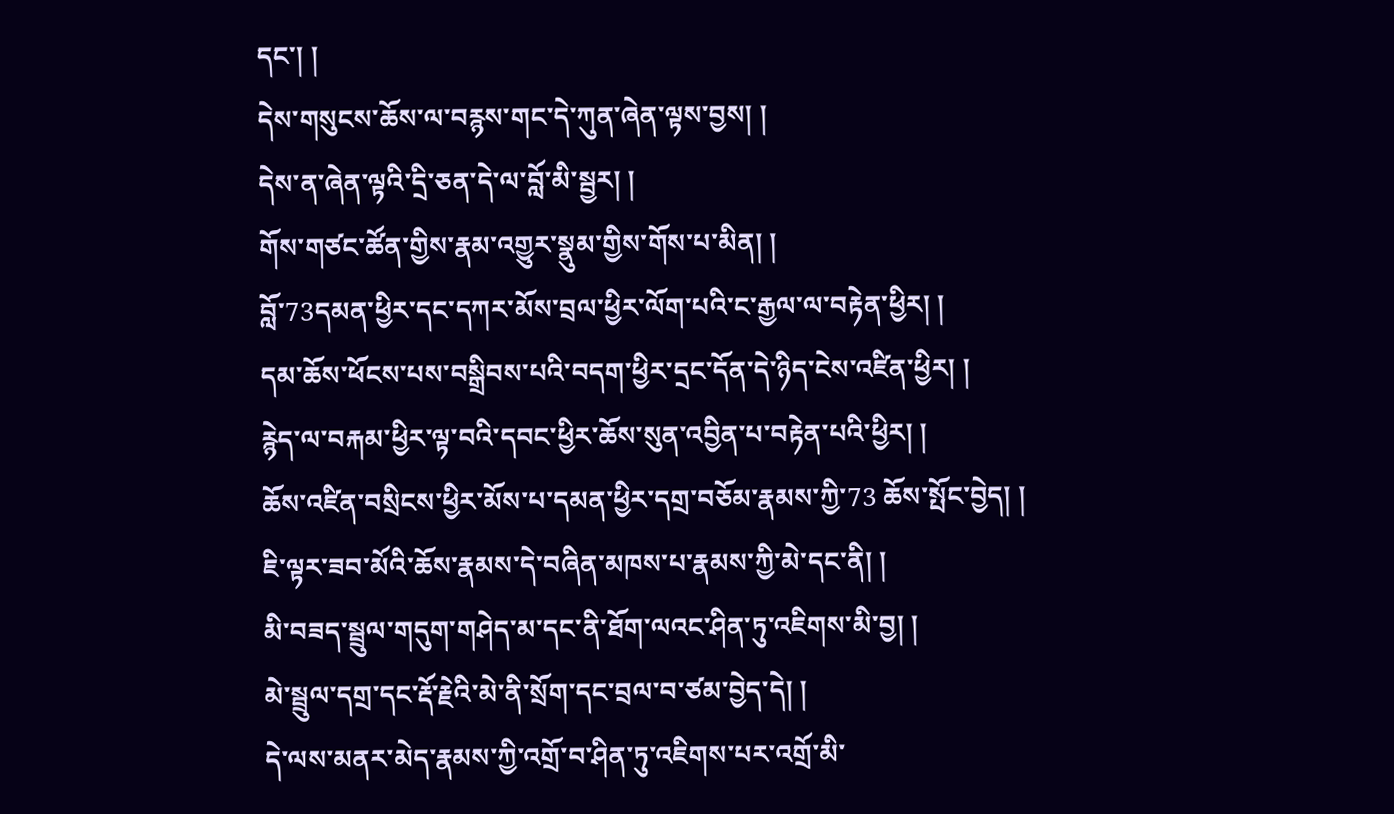དང་། །
དེས་གསུངས་ཆོས་ལ་བརྙས་གང་དེ་ཀུན་ཞེན་ལྟས་བྱས། །
དེས་ན་ཞེན་ལྟའི་དྲི་ཅན་དེ་ལ་བློ་མི་སྦྱར། །
གོས་གཙང་ཚོན་གྱིས་རྣམ་འགྱུར་སྣུམ་གྱིས་གོས་པ་མིན། །
བློ་73དམན་ཕྱིར་དང་དཀར་མོས་བྲལ་ཕྱིར་ལོག་པའི་ང་རྒྱལ་ལ་བརྟེན་ཕྱིར། །
དམ་ཆོས་ཕོངས་པས་བསྒྲིབས་པའི་བདག་ཕྱིར་དྲང་དོན་དེ་ཉིད་ངེས་འཛིན་ཕྱིར། །
རྙེད་ལ་བརྐམ་ཕྱིར་ལྟ་བའི་དབང་ཕྱིར་ཆོས་སུན་འབྱིན་པ་བརྟེན་པའི་ཕྱིར། །
ཆོས་འཛིན་བསྲིངས་ཕྱིར་མོས་པ་དམན་ཕྱིར་དགྲ་བཅོམ་རྣམས་ཀྱི་73 ཆོས་སྤོང་བྱེད། །
ཇི་ལྟར་ཟབ་མོའི་ཆོས་རྣམས་དེ་བཞིན་མཁས་པ་རྣམས་ཀྱི་མེ་དང་ནི། །
མི་བཟད་སྦྲུལ་གདུག་གཤེད་མ་དང་ནི་ཐོག་ལའང་ཤིན་ཏུ་འཇིགས་མི་བྱ། །
མེ་སྦྲུལ་དགྲ་དང་རྡོ་རྗེའི་མེ་ནི་སྲོག་དང་བྲལ་བ་ཙམ་བྱེད་དེ། །
དེ་ལས་མནར་མེད་རྣམས་ཀྱི་འགྲོ་བ་ཤིན་ཏུ་འཇིགས་པར་འགྲོ་མི་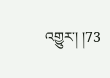འགྱུར་། །73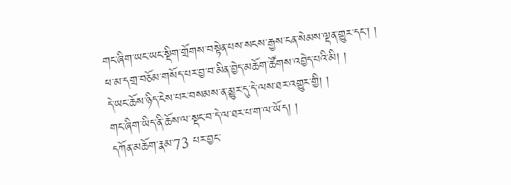གང་ཞིག་ཡང་ཡང་སྡིག་གྲོགས་བསྟེན་པས་སངས་རྒྱས་ངན་སེམས་ལྡན་གྱུར་དང་། །
ཕ་མ་དགྲ་བཅོམ་གསོད་པར་བྱ་བ་མིན་བྱེད་མཆོག་ཚོགས་འབྱེད་པའི་མི། །
དེ་ཡང་ཆོས་ཉིད་ངེས་པར་བསམས་ན་མྱུར་དུ་དེ་ལས་ཐར་འགྱུར་གྱི། །
གང་ཞིག་ཡིད་ནི་ཆོས་ལ་སྡང་བ་དེ་ལ་ཐར་པ་ག་ལ་ཡོད། །
དཀོན་མཆོག་རྣམ་73 པར་བྱང་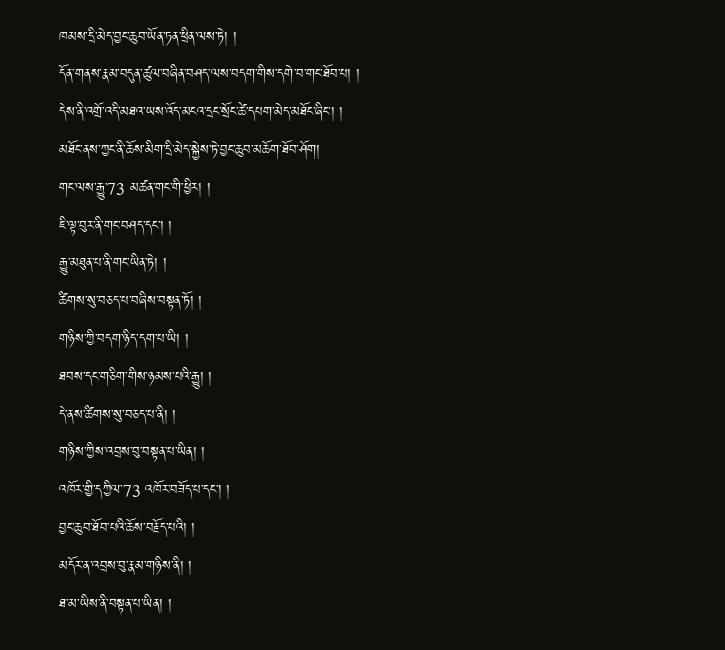ཁམས་དྲི་མེད་བྱང་ཆུབ་ཡོན་ཏན་ཕྲིན་ལས་ཏེ། །
དོན་གནས་རྣམ་བདུན་ཚུལ་བཞིན་བཤད་ལས་བདག་གིས་དགེ་བ་གང་ཐོབ་པ། །
དེས་ནི་འགྲོ་འདི་མཐའ་ཡས་འོད་མངའ་དྲང་སྲོང་ཚེ་དཔག་མེད་མཐོང་ཞིང་། །
མཐོང་ནས་ཀྱང་ནི་ཆོས་མིག་དྲི་མེད་སྐྱེས་ཏེ་བྱང་ཆུབ་མཆོག་ཐོབ་ཤོག།
གང་ལས་རྒྱུ་73 མཚན་གང་གི་ཕྱིར། །
ཇི་ལྟ་བུར་ནི་གང་བཤད་དང་། །
རྒྱུ་མཐུན་པ་ནི་གང་ཡིན་ཏེ། །
ཚིགས་སུ་བཅད་པ་བཞིས་བསྟན་ཏོ། །
གཉིས་ཀྱི་བདག་ཉིད་དག་པ་ཡི། །
ཐབས་དང་གཅིག་གིས་ཉམས་པའི་རྒྱུ། །
དེ་ནས་ཚིགས་སུ་བཅད་པ་ནི། །
གཉིས་ཀྱིས་འབྲས་བུ་བསྟན་པ་ཡིན། །
འཁོར་གྱི་དཀྱིལ་73 འཁོར་བཟོད་པ་དང་། །
བྱང་ཆུབ་ཐོབ་པའི་ཆོས་བརྗོད་པའི། །
མདོར་ན་འབྲས་བུ་རྣམ་གཉིས་ནི། །
ཐ་མ་ཡིས་ནི་བསྟན་པ་ཡིན། །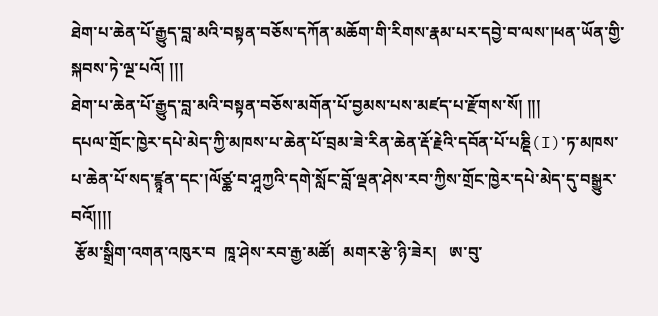ཐེག་པ་ཆེན་པོ་རྒྱུད་བླ་མའི་བསྟན་བཅོས་དཀོན་མཆོག་གི་རིགས་རྣམ་པར་དབྱེ་བ་ལས་།ཕན་ཡོན་གྱི་སྐབས་ཏེ་ལྔ་པའོ། །།།
ཐེག་པ་ཆེན་པོ་རྒྱུད་བླ་མའི་བསྟན་བཅོས་མགོན་པོ་བྱམས་པས་མཛད་པ་རྫོགས་སོ། །།།
དཔལ་གྲོང་ཁྱེར་དཔེ་མེད་ཀྱི་མཁས་པ་ཆེན་པོ་བྲམ་ཟེ་རིན་ཆེན་རྡོ་རྗེའི་དབོན་པོ་པཎྡི(I)་ཏ་མཁས་པ་ཆེན་པོ་སད་ཛྙཱན་དང་།ལོཙྪ་བ་ཤཱཀྱའི་དགེ་སློང་བློ་ལྡན་ཤེས་རབ་ཀྱིས་གྲོང་ཁྱེར་དཔེ་མེད་དུ་བསྒྱུར་བའོ།།།།
 རྩོམ་སྒྲིག་འགན་འཁུར་བ  ཁཱ་ཤེས་རབ་རྒྱ་མཚོ།  མགར་རྩེ་ཉི་ཟེར།   ཨ་བུ་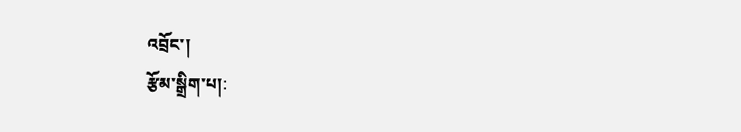འབྲོང་།
རྩོམ་སྒྲིག་པ།: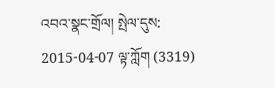འབའ་སྣང་གྲོལ། སྤེལ་དུས:   2015-04-07 ལྟ་ཀློག (3319)